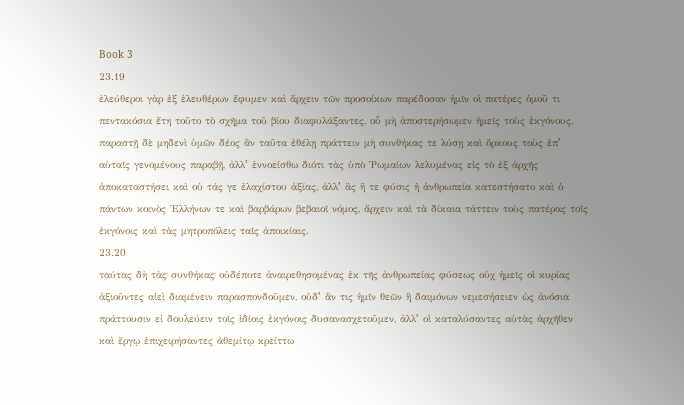Book 3
23.19
ἐλεύθεροι γὰρ ἐξ ἐλευθέρων ἔφυμεν καὶ ἄρχειν τῶν προσοίκων παρέδοσαν ἡμῖν οἱ πατέρες ὁμοῦ τι πεντακόσια ἔτη τοῦτο τὸ σχῆμα τοῦ βίου διαφυλάξαντες, οὗ μὴ ἀποστερήσωμεν ἡμεῖς τοὺς ἐκγόνους. παραστῇ δὲ μηδενὶ ὑμῶν δέος ἂν ταῦτα ἐθέλῃ πράττειν μὴ συνθήκας τε λύσῃ καὶ ὅρκους τοὺς ἐπʼ αὐταῖς γενομένους παραβῇ, ἀλλʼ ἐννοείσθω διότι τὰς ὑπὸ Ῥωμαίων λελυμένας εἰς τὸ ἐξ ἀρχῆς ἀποκαταστήσει καὶ οὐ τάς γε ἐλαχίστου ἀξίας, ἀλλʼ ἃς ἥ τε φύσις ἡ ἀνθρωπεία κατεστήσατο καὶ ὁ πάντων κοινὸς Ἑλλήνων τε καὶ βαρβάρων βεβαιοῖ νόμος, ἄρχειν καὶ τὰ δίκαια τάττειν τοὺς πατέρας τοῖς ἐκγόνοις καὶ τὰς μητροπόλεις ταῖς ἀποικίαις.
23.20
ταύτας δὴ τὰς συνθήκας οὐδέποτε ἀναιρεθησομένας ἐκ τῆς ἀνθρωπείας φύσεως οὐχ ἡμεῖς οἱ κυρίας ἀξιοῦντες αἰεὶ διαμένειν παρασπονδοῦμεν, οὐδʼ ἄν τις ἡμῖν θεῶν ἢ δαιμόνων νεμεσήσειεν ὡς ἀνόσια πράττουσιν εἰ δουλεύειν τοῖς ἰδίοις ἐκγόνοις δυσανασχετοῦμεν, ἀλλʼ οἱ καταλύσαντες αὐτὰς ἀρχῆθεν καὶ ἔργῳ ἐπιχειρήσαντες ἀθεμίτῳ κρείττω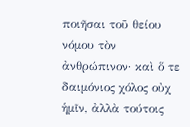ποιῆσαι τοῦ θείου νόμου τὸν ἀνθρώπινον· καὶ ὅ τε δαιμόνιος χόλος οὐχ ἡμῖν, ἀλλὰ τούτοις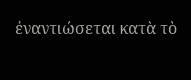ἐναντιώσεται κατὰ τὸ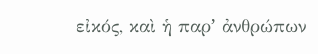εἰκός, καὶ ἡ παρʼ ἀνθρώπων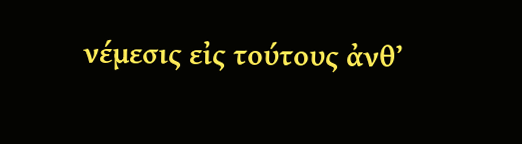νέμεσις εἰς τούτους ἀνθʼ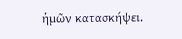ἡμῶν κατασκήψει.